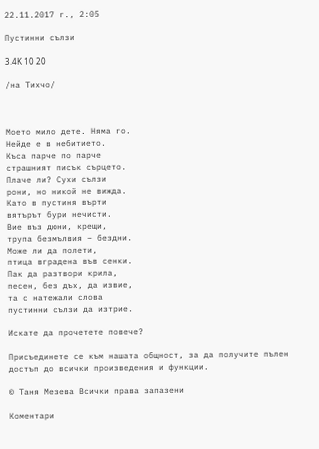22.11.2017 г., 2:05

Пустинни сълзи

3.4K 10 20

/на Тихчо/



Моето мило дете. Няма го.
Нейде е в небитието.
Къса парче по парче
страшният писък сърцето.
Плаче ли? Сухи сълзи
рони, но никой не вижда.
Като в пустиня върти
вятърът бури нечисти.
Вие въз дюни, крещи,
трупа безмълвия – бездни.
Може ли да полети,
птица вградена във сенки.
Пак да разтвори крила,
песен, без дъх, да извие,
та с натежали слова
пустинни сълзи да изтрие.

Искате да прочетете повече?

Присъединете се към нашата общност, за да получите пълен достъп до всички произведения и функции.

© Таня Мезева Всички права запазени

Коментари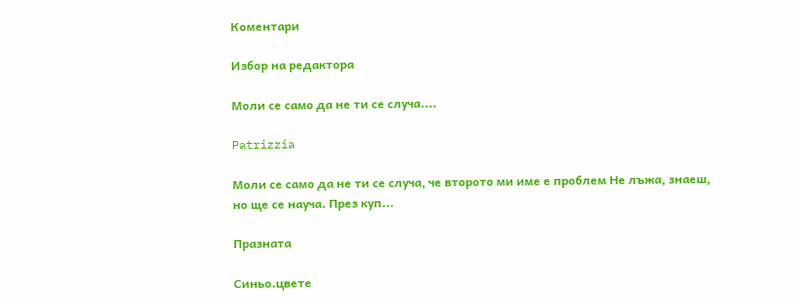Коментари

Избор на редактора

Моли се само да не ти се случа....

Patrizzia

Моли се само да не ти се случа, че второто ми име е проблем Не лъжа, знаеш, но ще се науча. През куп...

Празната

Синьо.цвете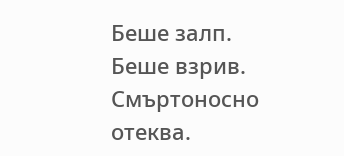Беше залп. Беше взрив. Смъртоносно отеква.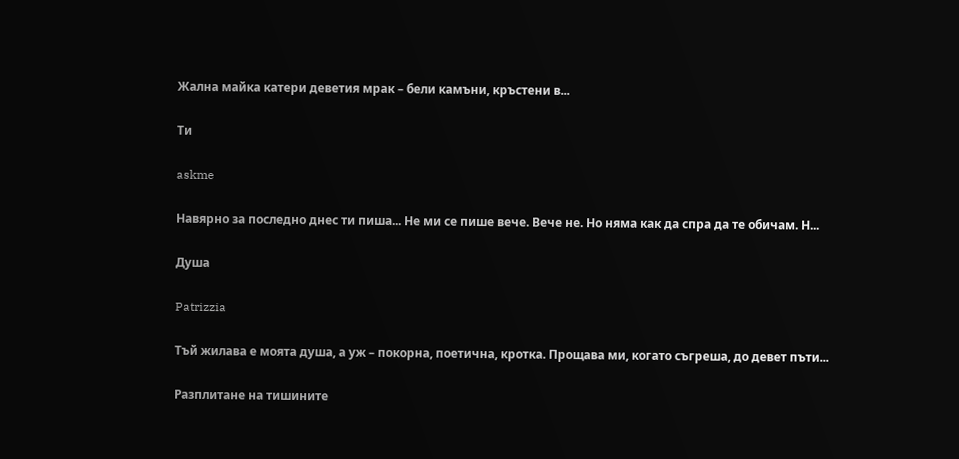Жална майка катери деветия мрак – бели камъни, кръстени в...

Ти

askme

Навярно за последно днес ти пиша... Не ми се пише вече. Вече не. Но няма как да спра да те обичам. Н...

Душа

Patrizzia

Тъй жилава е моята душа, а уж – покорна, поетична, кротка. Прощава ми, когато съгреша, до девет пъти...

Разплитане на тишините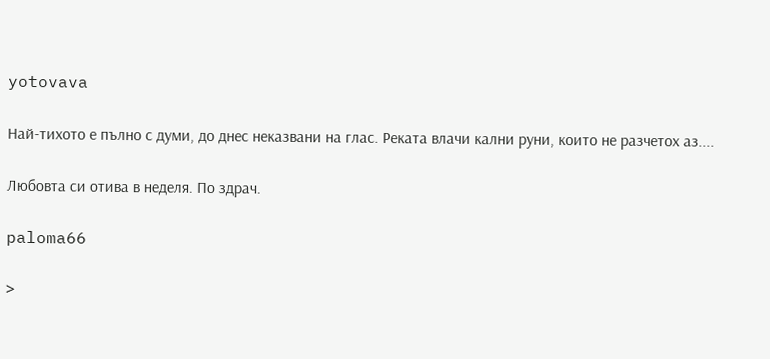yotovava

Най-тихото е пълно с думи, до днес неказвани на глас. Реката влачи кални руни, които не разчетох аз....

Любовта си отива в неделя. По здрач.

paloma66

>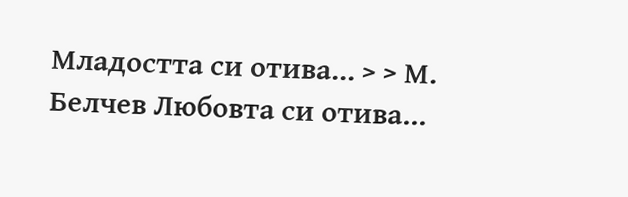Младостта си отива... > > М. Белчев Любовта си отива...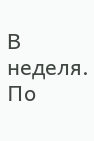В неделя. По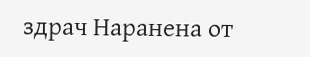здрач Наранена от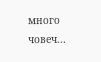много човеч...